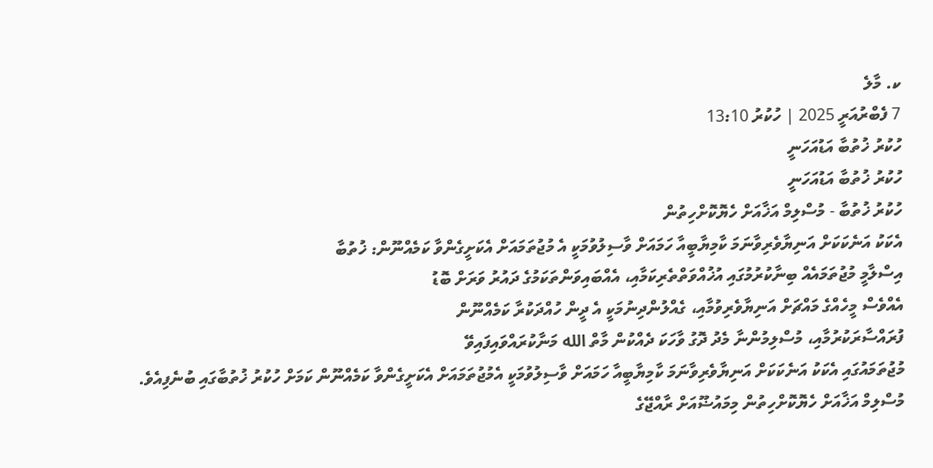ކ. މާލެ
7 ފެބްރުއަރީ 2025 | ހުކުރު 13:10
ހުކުރު ޚުތުބާ އަޑުއަހަނީ
ހުކުރު ޚުތުބާ އަޑުއަހަނީ
ހުކުރު ޚުތުބާ - މުސްލިމް އަޚާއަށް ހެޔޮކޮށްހިތުން
އެކަކު އަނެކަކަށް އަނިޔާވެރިވާނަމަ ކާމިޔާބީއާ ހަމައަށް ވާސިލުވުމަކީ އެ މުޖުތަމައަށް އެކަށީގެންވާ ކަމެއްނޫން: ޚުތުބާ
އިސްލާމީ މުޖުތަމައެއް ބިނާކުރުމުގައި އުޚުއްވަތްތެރިކަމާއި، އެއްބައިވަންތަކަމުގެ ދައުރު ވަރަށް ބޮޑު
އެއްވެސް މީހެއްގެ މައްޗަށް އަނިޔާވެރިވުމާއި، ގެއްލުންދިނުމަކީ އެ ދީން ހުއްދަކުރާ ކަމެއްނޫން
ފުރައްސާރަކުރުމާއި، މުސްލިމުންނާ މެދު ދޮގު ވާހަކަ ދެއްކުން މާތް الله މަނާކުރައްވައިފައިވޭ
މުޖުތަމައުގައި އެކަކު އަނެކަކަށް އަނިޔާވެރިވާނަމަ ކާމިޔާބީއާ ހަމައަށް ވާސިލުވުމަކީ އެމުޖުތަމައަށް އެކަށީގެންވާ ކަމެއްނޫން ކަމަށް ހުކުރު ޚުތުބާގައި ބުނެފިއެވެ.
މުސްލިމް އަޚާއަށް ހެޔޮކޮށްހިތުން މިމައުޟޫއަށް ރާއްޖޭގެ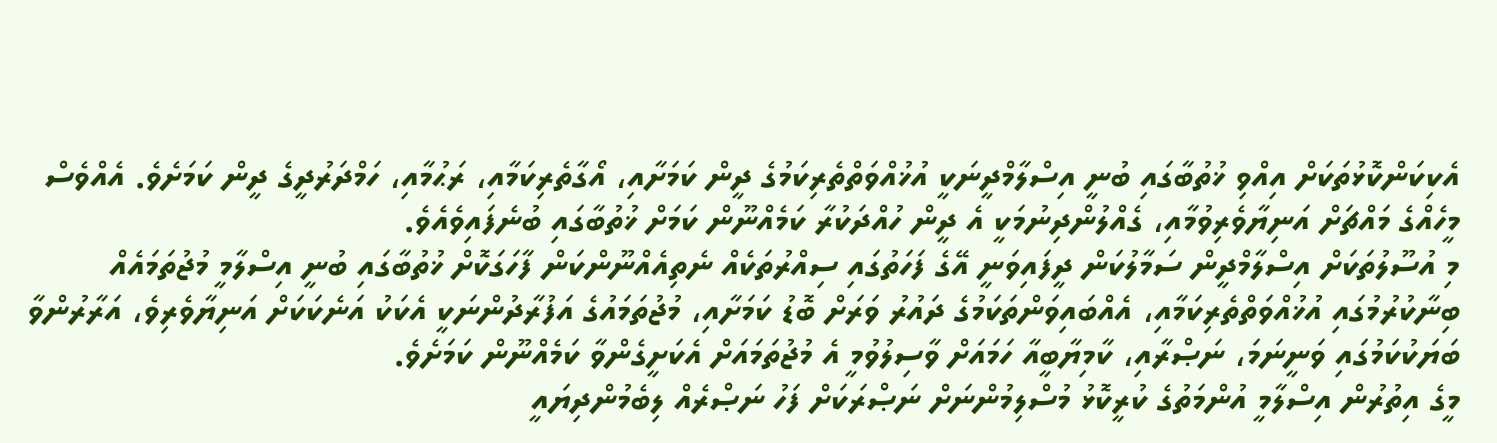އެކިކަންކޮޅުތަކަށް އިއްވި ޚުތުބާގައި ބުނީ އިސްލާމްދީނަކީ އުޚުއްވަތްތެރިކަމުގެ ދީން ކަމަށާއި، އޯގާތެރިކަމާއި، ރަޙުމާއި، ހަމްދަރުދީގެ ދީން ކަމަށެވެ. އެއްވެސް މީހެއްގެ މައްޗަށް އަނިޔާވެރިވުމާއި، ގެއްލުންދިނުމަކީ އެ ދީން ހުއްދަކުރާ ކަމެއްނޫން ކަމަށް ޚުތުބާގައި ބުނެފައިވެއެވެ.
މި އުސޫލުތަކަށް އިސްލާމްދީން ސަމާލުކަން ދީފައިވަނީ އޭގެ ފަހަތުގައި ސިއްރުތަކެއް ނެތިއެއްނޫންކަން ފާހަގަކޮށް ޚުތުބާގައި ބުނީ އިސްލާމީ މުޖުތަމައެއް ބިނާކުރުމުގައި އުޚުއްވަތްތެރިކަމާއި، އެއްބައިވަންތަކަމުގެ ދައުރު ވަރަށް ބޮޑު ކަމަށާއި، މުޖުތަމައުގެ އަފުރާދުންނަކީ އެކަކު އަނެކަކަށް އަނިޔާވެރިވެ، އަރާރުންވާ ބަޔަކުކަމުގައި ވަނީނަމަ، ނަޞްރާއި، ކާމިޔާބީއާ ހަމައަށް ވާސިލުވުމީ އެ މުޖުތަމައަށް އެކަށީގެންވާ ކަމެއްނޫން ކަމަށެވެ.
މީގެ އިތުރުން އިސްލާމީ އުންމަތުގެ ކުރީކޮޅު މުސްލިމުންނަށް ނަޞްރަކަށް ފަހު ނަޞްރެއް ލިބެމުންދިޔައީ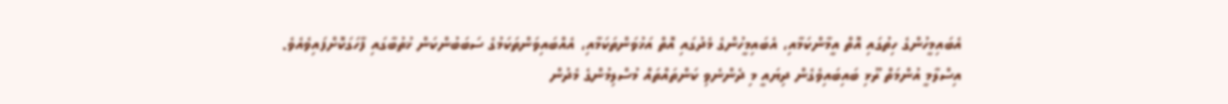އެބައިމީހުންގެ ހިތުގައި އޮތް އީމާންކަމާއި، އެބައިމީހުންގެ މެދުގައި އޮތް އަޚުވަންތަކަމާއި، އެއްބައިވަންތަކަމުގެ ސަބަބުންކަން ޚުތުބާގައި ފާހަގަކޮށްފައިވެއެވެ.
އިސްލާމީ އުންމަތް ރޫޅި ބައިބައިވެގެން ދިޔައީ މި ދެންނެވި ކަންތައްތައް މުސްލިމުންގެ މެދުން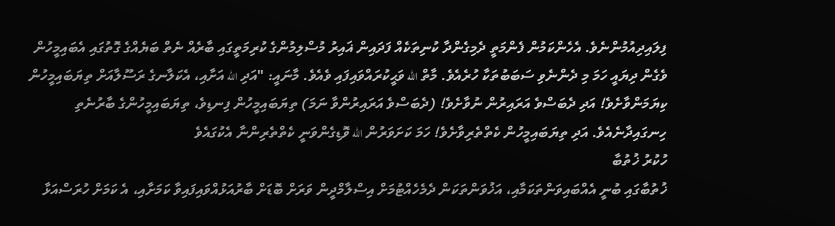ފިލައިދިއުމުންނެވެ. އެހެންކަމުން ފެންމަތީ ދެމިގެންދާ ކުނިތަކެއް ފަދައިން ޣައިރު މުސްލިމުންގެ ކުރިމަތީގައި ބާރެއް ނެތް ބަޔެއްގެ ގޮތުގައި އެބައިމީހުން ވެގެން ދިޔައީ ހަމަ މި ދެންނެވި ސަބަބުތަކާ ހުރެއެވެ. މާތް الله ވަޙީކުރައްވައިފައި ވެއެވެ. މާނައީ: "އަދި الله އަށާއި، އެކަލާނގެ ރަސޫލާއަށް ތިޔަބައިމީހުން ކިޔަމަންވާށެވެ! އަދި ދެބަސްވެ އަރައިރުން ނުވާށެވެ! (ދެބަސްވެ އަރައިރުންވާ ނަމަ) ތިޔަބައިމީހުން ފިނޑިވެ، ތިޔަބައިމީހުންގެ ބާރުނެތި ހިނގައިދާނެއެވެ. އަދި ތިޔަބައިމީހުން ކެތްތެރިވާށެވެ! ހަމަ ކަށަވަރުން الله ވޮޑިގެންވަނީ ކެތްތެރިންނާ އެކުގައެވެ
ހުކުރު ޚުތުބާ
ޚުތުބާގައި ބުނީ އެއްބައިވަންތަކަމާއި، އަޚުވަންތަކަން ދެމެހެއްޓުމަށް އިސްލާމްދީން ވަރަށް ބޮޑަށް ބާރުއަޅުއްވައިފައިވާ ކަމަށާއި، އެ ކަމަށް ހުރަސްއަޅާ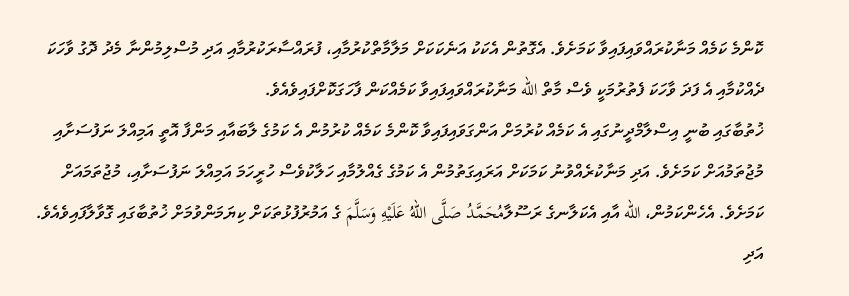ކޮންމެ ކަމެއް މަނާކުރައްވައިފައިވާ ކަމަށެވެ. އެގޮތުން އެކަކު އަނެކަކަށް މަލާމާތްކުރުމާއި، ފުރައްސާރަކުރުމާއި އަދި މުސްލިމުންނާ މެދު ދޮގު ވާހަކަ ދެއްކުމާއި އެ ފަދަ ވާހަކަ ފެތުރުމަކީ ވެސް މާތް الله މަނާކުރައްވައިފައިވާ ކަމެއްކަން ފާހަގަކޮށްފައިވެއެވެ.
ޚުތުބާގައި ބުނީ އިސްލާމްދީނުގައި އެ ކަމެއް ކުރުމަށް އަންގަވައިފައިވާ ކޮންމެ ކަމެއް ކުރުމުން އެ ކަމުގެ ލާބައާއި މަންފާ އޮތީ އަމިއްލަ ނަފުސަށާއި މުޖުތަމުއަށް ކަމަށެވެ. އަދި މަނާކުރެއްވުނު ކަމަކަށް އަރައިގަތުމުން އެ ކަމުގެ ގެއްލުމާއި ހަލާކުވެސް ހުރީހަމަ އަމިއްލަ ނަފުސަށާއި، މުޖުތަމައަށް ކަމަށެވެ. އެހެންކަމުން، الله އާއި އެކަލާނގެ ރަސޫލާمُحَمَّدُ صَلَّى اللهُ عَلَيْهِ وَسَلَّمَ ގެ އަމުރުފުޅުތަކަށް ކިޔަމަންވުމަށް ޚުތުބާގައި ގޮވާލާފައިވެއެވެ. އަދި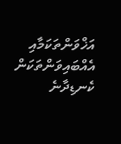އަޚްވަންތަކަމާއި އެއްބައިވަންތަކަން ކެނޑިދާނެ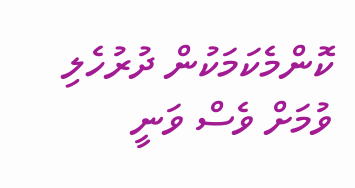ކޮންމެކަމަކުން ދުރުހެލި ވުމަށް ވެސް ވަނީ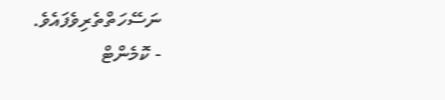ނަސޭހަތްތެރިވެފައެވެ.
- ކޮމެންޓް